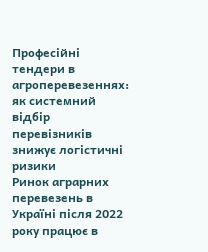Професійні тендери в агроперевезеннях: як системний відбір перевізників знижує логістичні ризики
Ринок аграрних перевезень в Україні після 2022 року працює в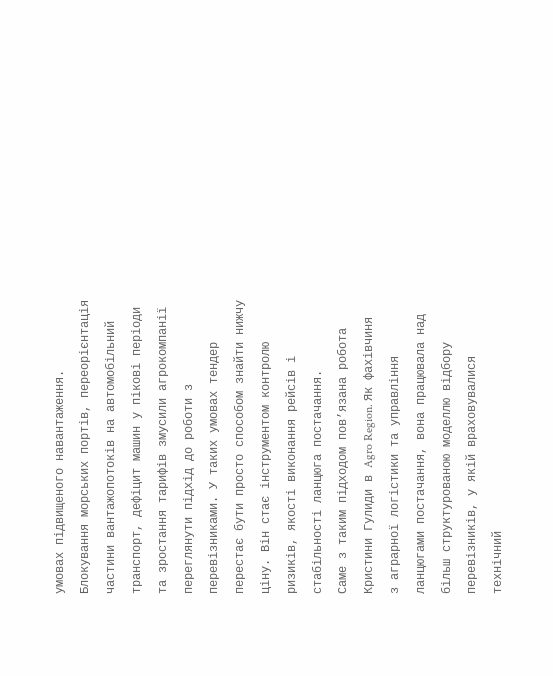умовах підвищеного навантаження. Блокування морських портів, переорієнтація частини вантажопотоків на автомобільний транспорт, дефіцит машин у пікові періоди та зростання тарифів змусили агрокомпанії переглянути підхід до роботи з перевізниками. У таких умовах тендер перестає бути просто способом знайти нижчу ціну. Він стає інструментом контролю ризиків, якості виконання рейсів і стабільності ланцюга постачання.
Саме з таким підходом пов’язана робота Кристини Гулиди в Agro Region. Як фахівчиня з аграрної логістики та управління ланцюгами постачання, вона працювала над більш структурованою моделлю відбору перевізників, у якій враховувалися технічний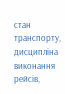стан транспорту, дисципліна виконання рейсів,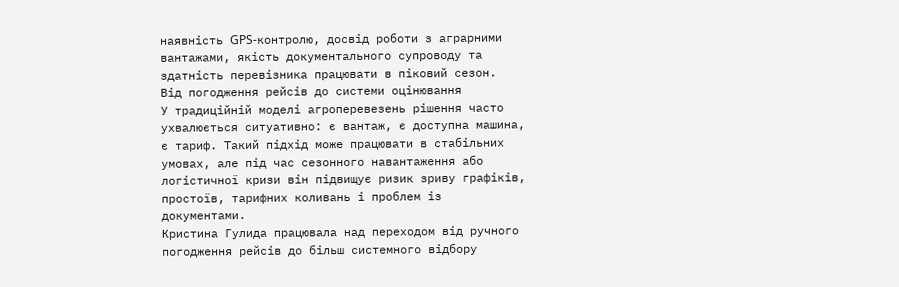наявність GPS-контролю, досвід роботи з аграрними вантажами, якість документального супроводу та здатність перевізника працювати в піковий сезон.
Від погодження рейсів до системи оцінювання
У традиційній моделі агроперевезень рішення часто ухвалюється ситуативно: є вантаж, є доступна машина, є тариф. Такий підхід може працювати в стабільних умовах, але під час сезонного навантаження або логістичної кризи він підвищує ризик зриву графіків, простоїв, тарифних коливань і проблем із документами.
Кристина Гулида працювала над переходом від ручного погодження рейсів до більш системного відбору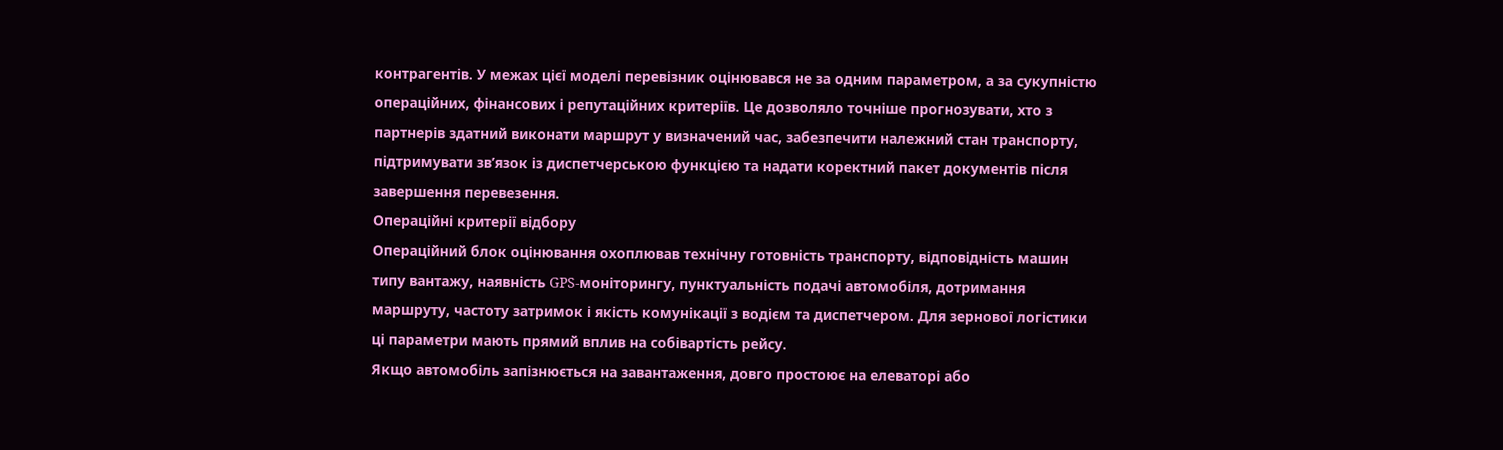контрагентів. У межах цієї моделі перевізник оцінювався не за одним параметром, а за сукупністю операційних, фінансових і репутаційних критеріїв. Це дозволяло точніше прогнозувати, хто з партнерів здатний виконати маршрут у визначений час, забезпечити належний стан транспорту, підтримувати зв’язок із диспетчерською функцією та надати коректний пакет документів після завершення перевезення.
Операційні критерії відбору
Операційний блок оцінювання охоплював технічну готовність транспорту, відповідність машин типу вантажу, наявність GPS-моніторингу, пунктуальність подачі автомобіля, дотримання маршруту, частоту затримок і якість комунікації з водієм та диспетчером. Для зернової логістики ці параметри мають прямий вплив на собівартість рейсу.
Якщо автомобіль запізнюється на завантаження, довго простоює на елеваторі або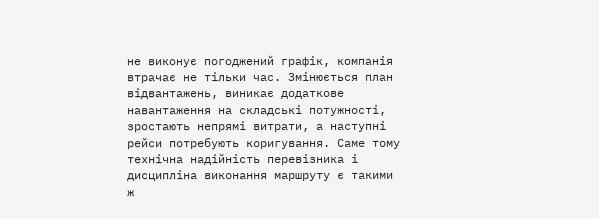не виконує погоджений графік, компанія втрачає не тільки час. Змінюється план відвантажень, виникає додаткове навантаження на складські потужності, зростають непрямі витрати, а наступні рейси потребують коригування. Саме тому технічна надійність перевізника і дисципліна виконання маршруту є такими ж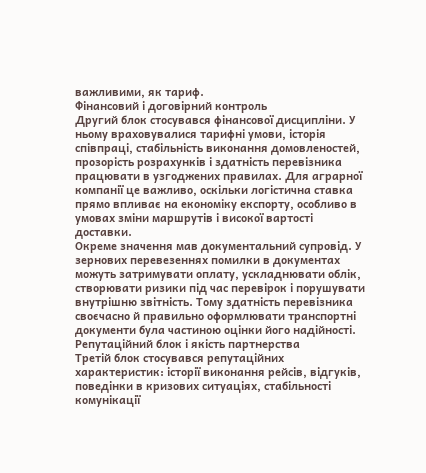важливими, як тариф.
Фінансовий і договірний контроль
Другий блок стосувався фінансової дисципліни. У ньому враховувалися тарифні умови, історія співпраці, стабільність виконання домовленостей, прозорість розрахунків і здатність перевізника працювати в узгоджених правилах. Для аграрної компанії це важливо, оскільки логістична ставка прямо впливає на економіку експорту, особливо в умовах зміни маршрутів і високої вартості доставки.
Окреме значення мав документальний супровід. У зернових перевезеннях помилки в документах можуть затримувати оплату, ускладнювати облік, створювати ризики під час перевірок і порушувати внутрішню звітність. Тому здатність перевізника своєчасно й правильно оформлювати транспортні документи була частиною оцінки його надійності.
Репутаційний блок і якість партнерства
Третій блок стосувався репутаційних характеристик: історії виконання рейсів, відгуків, поведінки в кризових ситуаціях, стабільності комунікації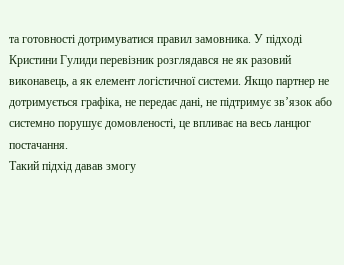та готовності дотримуватися правил замовника. У підході Кристини Гулиди перевізник розглядався не як разовий виконавець, а як елемент логістичної системи. Якщо партнер не дотримується графіка, не передає дані, не підтримує зв’язок або системно порушує домовленості, це впливає на весь ланцюг постачання.
Такий підхід давав змогу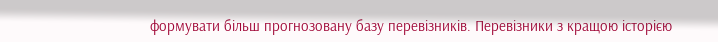формувати більш прогнозовану базу перевізників. Перевізники з кращою історією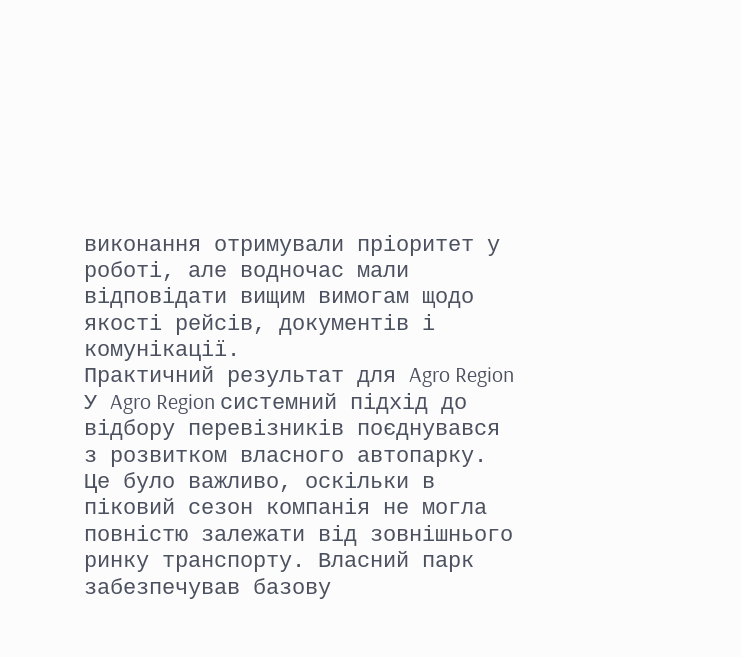виконання отримували пріоритет у роботі, але водночас мали відповідати вищим вимогам щодо якості рейсів, документів і комунікації.
Практичний результат для Agro Region
У Agro Region системний підхід до відбору перевізників поєднувався з розвитком власного автопарку. Це було важливо, оскільки в піковий сезон компанія не могла повністю залежати від зовнішнього ринку транспорту. Власний парк забезпечував базову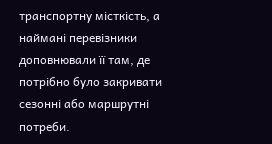транспортну місткість, а наймані перевізники доповнювали її там, де потрібно було закривати сезонні або маршрутні потреби.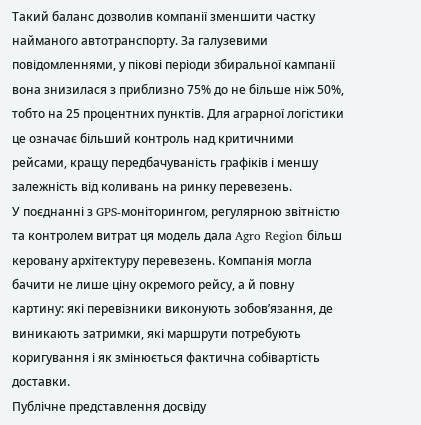Такий баланс дозволив компанії зменшити частку найманого автотранспорту. За галузевими повідомленнями, у пікові періоди збиральної кампанії вона знизилася з приблизно 75% до не більше ніж 50%, тобто на 25 процентних пунктів. Для аграрної логістики це означає більший контроль над критичними рейсами, кращу передбачуваність графіків і меншу залежність від коливань на ринку перевезень.
У поєднанні з GPS-моніторингом, регулярною звітністю та контролем витрат ця модель дала Agro Region більш керовану архітектуру перевезень. Компанія могла бачити не лише ціну окремого рейсу, а й повну картину: які перевізники виконують зобов’язання, де виникають затримки, які маршрути потребують коригування і як змінюється фактична собівартість доставки.
Публічне представлення досвіду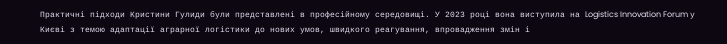Практичні підходи Кристини Гулиди були представлені в професійному середовищі. У 2023 році вона виступила на Logistics Innovation Forum у Києві з темою адаптації аграрної логістики до нових умов, швидкого реагування, впровадження змін і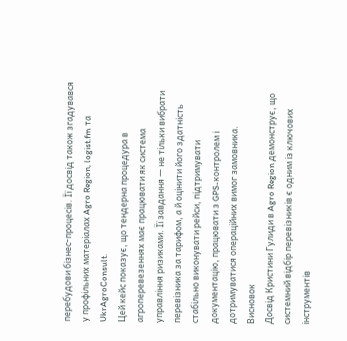перебудови бізнес-процесів. Її досвід також згадувався у профільних матеріалах Agro Region, logist.fm та UkrAgroConsult.
Цей кейс показує, що тендерна процедура в агроперевезеннях має працювати як система управління ризиками. Її завдання — не тільки вибрати перевізника за тарифом, а й оцінити його здатність стабільно виконувати рейси, підтримувати документацію, працювати з GPS-контролем і дотримуватися операційних вимог замовника.
Висновок
Досвід Кристини Гулиди в Agro Region демонструє, що системний відбір перевізників є одним із ключових інструментів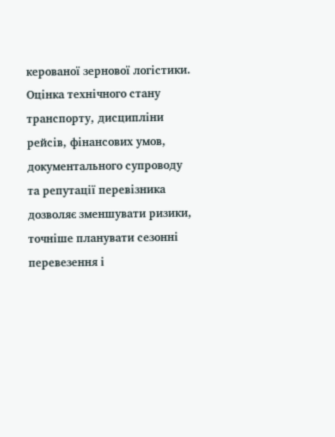керованої зернової логістики. Оцінка технічного стану транспорту, дисципліни рейсів, фінансових умов, документального супроводу та репутації перевізника дозволяє зменшувати ризики, точніше планувати сезонні перевезення і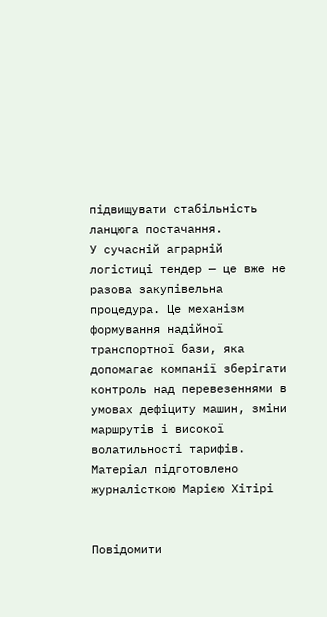підвищувати стабільність ланцюга постачання.
У сучасній аграрній логістиці тендер — це вже не разова закупівельна процедура. Це механізм формування надійної транспортної бази, яка допомагає компанії зберігати контроль над перевезеннями в умовах дефіциту машин, зміни маршрутів і високої волатильності тарифів.
Матеріал підготовлено журналісткою Марією Хітірі


Повідомити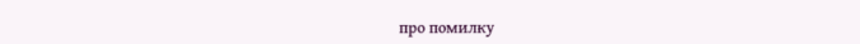про помилку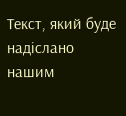Текст, який буде надіслано нашим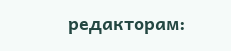редакторам: